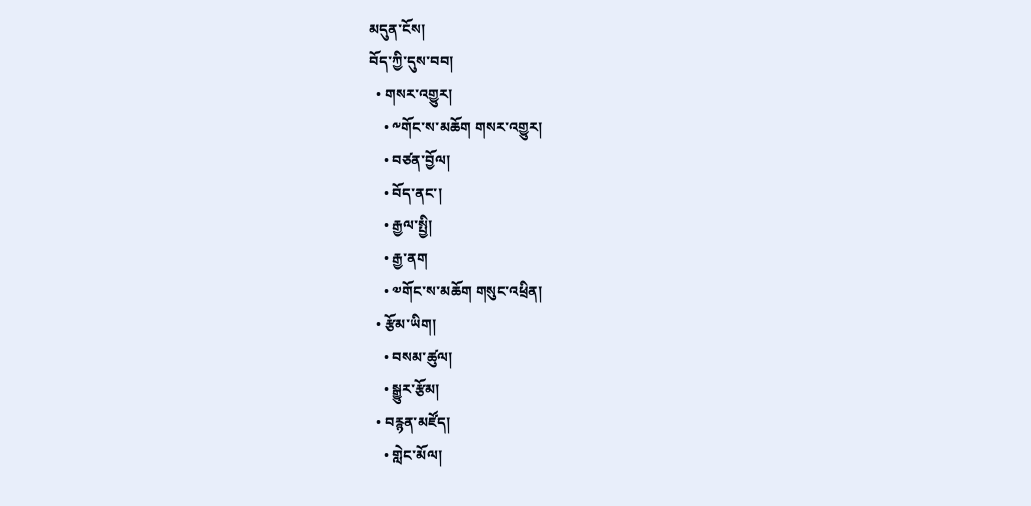མདུན་ངོས།
བོད་ཀྱི་དུས་བབ།
  • གསར་འགྱུར།
    • ༸གོང་ས་མཆོག གསར་འགྱུར།
    • བཙན་བྱོལ།
    • བོད་ནང་།
    • རྒྱལ་སྤྱི།
    • རྒྱ་ནག
    • ༧གོང་ས་མཆོག གསུང་འཕྲིན།
  • རྩོམ་ཡིག།
    • བསམ་ཚུལ།
    • སྒྱུར་རྩོམ།
  • བརྙན་མཛོད།
    • གླེང་མོལ།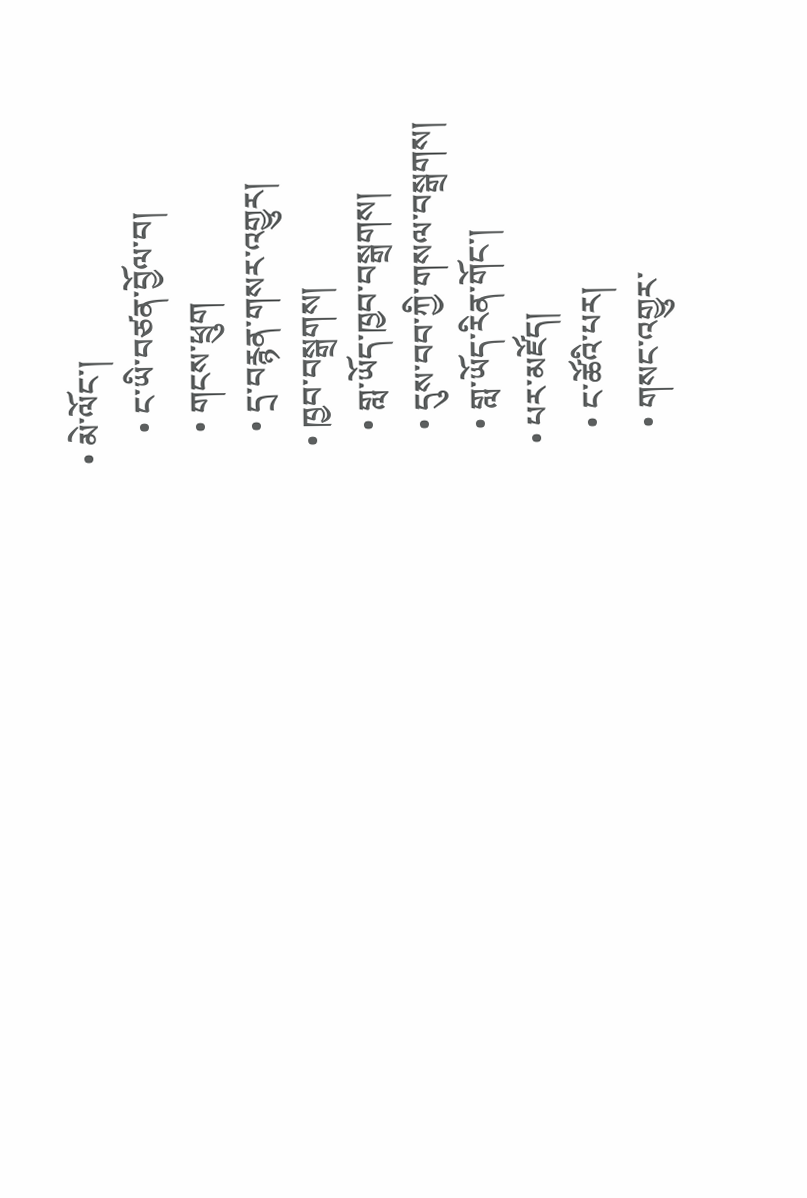• མེ་ལོང་།
    • ང་ཡི་བཙན་བྱོལ་བ།
    • གངས་ཕྲུག
    • དྲ་བརྙན་གསར་འགྱུར།
  • ཁྱབ་བསྒྲགས།
    • གླ་ཡོད་ཁྱབ་བསྒྲགས།
    • དུས་བབ་ཀྱི་གསལ་བསྒྲགས།
    • གླ་ཡོད་རིན་གོང་།
  • པར་མཛོད།
    • ང་ཚོའི་པར།
    • གསང་འགྱུར་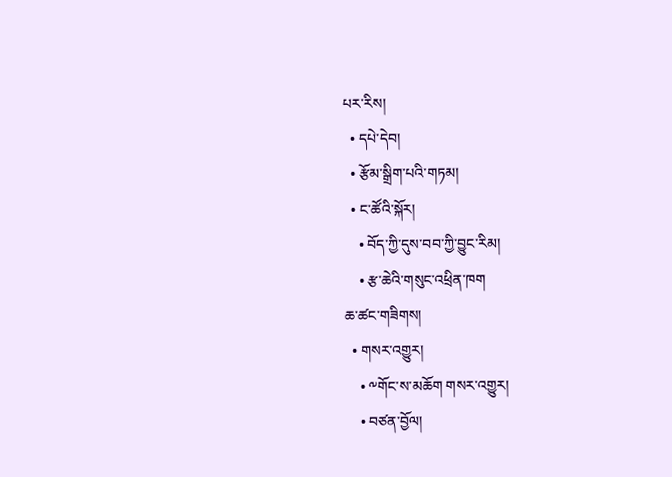པར་རིས།
  • དཔེ་དེབ།
  • རྩོམ་སྒྲིག་པའི་གཏམ།
  • ང་ཚོའི་སྐོར།
    • བོད་ཀྱི་དུས་བབ་ཀྱི་བྱུང་རིམ།
    • རྩ་ཆེའི་གསུང་འཕྲིན་ཁག
ཆ་ཚང་གཟིགས།
  • གསར་འགྱུར།
    • ༸གོང་ས་མཆོག གསར་འགྱུར།
    • བཙན་བྱོལ།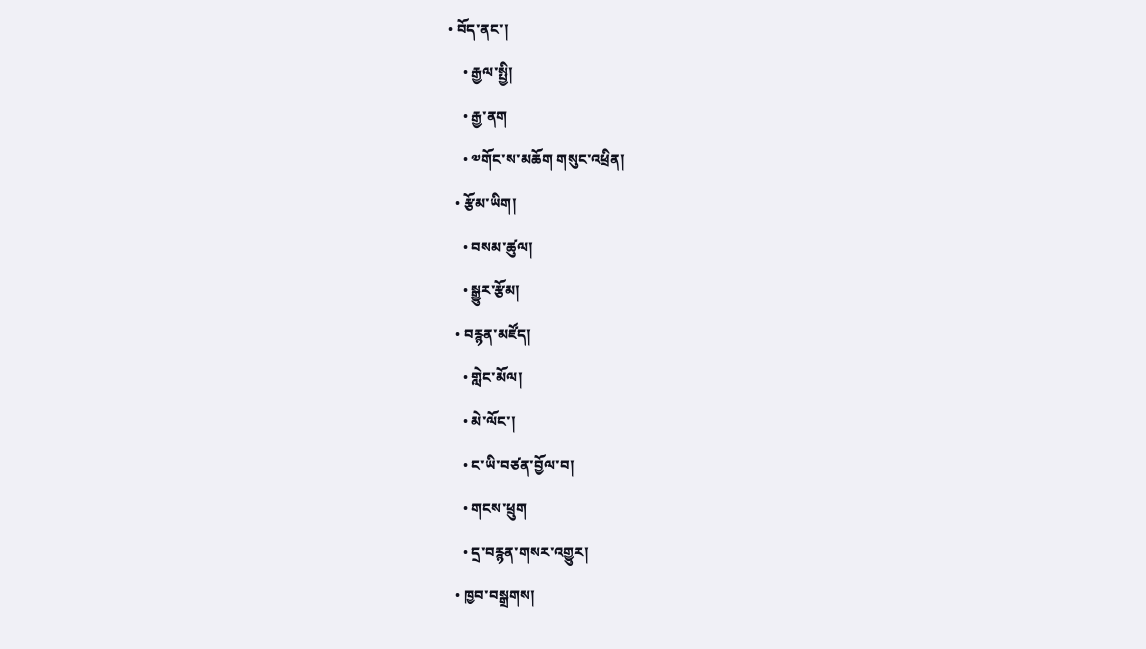• བོད་ནང་།
    • རྒྱལ་སྤྱི།
    • རྒྱ་ནག
    • ༧གོང་ས་མཆོག གསུང་འཕྲིན།
  • རྩོམ་ཡིག།
    • བསམ་ཚུལ།
    • སྒྱུར་རྩོམ།
  • བརྙན་མཛོད།
    • གླེང་མོལ།
    • མེ་ལོང་།
    • ང་ཡི་བཙན་བྱོལ་བ།
    • གངས་ཕྲུག
    • དྲ་བརྙན་གསར་འགྱུར།
  • ཁྱབ་བསྒྲགས།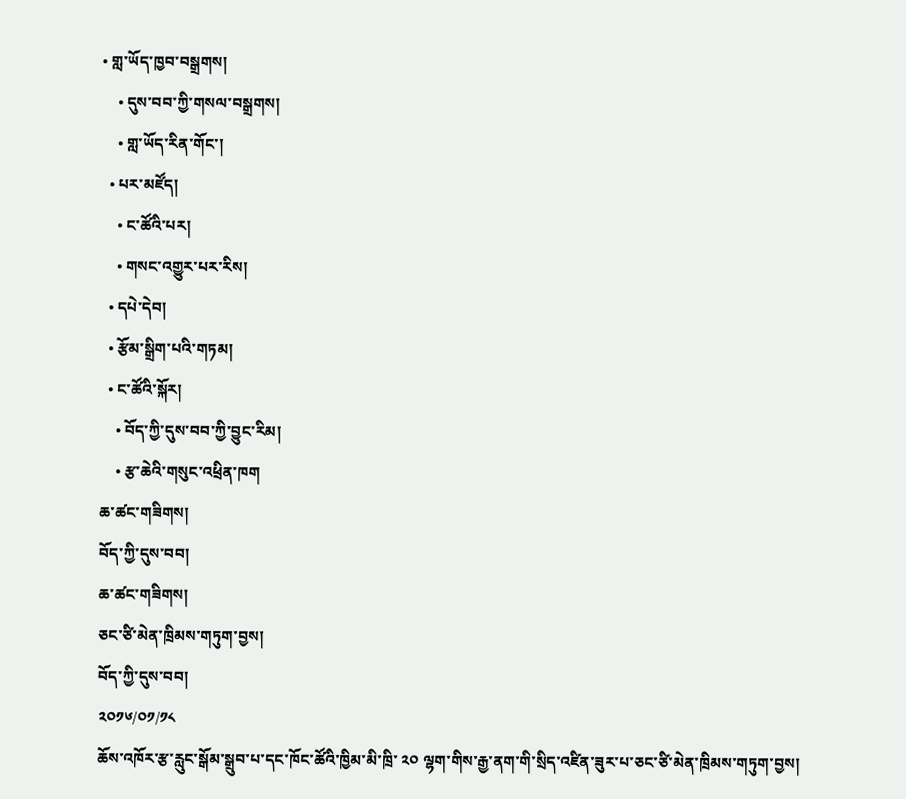• གླ་ཡོད་ཁྱབ་བསྒྲགས།
    • དུས་བབ་ཀྱི་གསལ་བསྒྲགས།
    • གླ་ཡོད་རིན་གོང་།
  • པར་མཛོད།
    • ང་ཚོའི་པར།
    • གསང་འགྱུར་པར་རིས།
  • དཔེ་དེབ།
  • རྩོམ་སྒྲིག་པའི་གཏམ།
  • ང་ཚོའི་སྐོར།
    • བོད་ཀྱི་དུས་བབ་ཀྱི་བྱུང་རིམ།
    • རྩ་ཆེའི་གསུང་འཕྲིན་ཁག
ཆ་ཚང་གཟིགས།
བོད་ཀྱི་དུས་བབ།
ཆ་ཚང་གཟིགས།
ཅང་ཙི་མེན་ཁྲིམས་གཏུག་བྱས།
བོད་ཀྱི་དུས་བབ།
༢༠༡༦/༠༡/༡༨
ཆོས་འཁོར་རྩ་རླུང་སྒོམ་སྒྲུབ་པ་དང་ཁོང་ཚོའི་ཁྱིམ་མི་ཁྲི་ ༢༠ ལྷག་གིས་རྒྱ་ནག་གི་སྲིད་འཛིན་ཟུར་པ་ཅང་ཙི་མེན་ཁྲིམས་གཏུག་བྱས།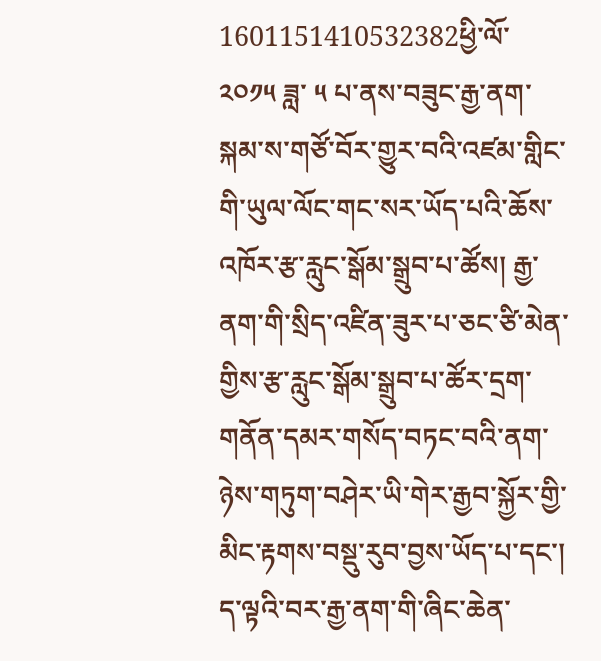1601151410532382ཕྱི་ལོ་ ༢༠༡༥ ཟླ་ ༥ པ་ནས་བཟུང་རྒྱ་ནག་སྐམ་ས་གཙོ་བོར་གྱུར་བའི་འཛམ་གླིང་གི་ཡུལ་ལོང་གང་སར་ཡོད་པའི་ཆོས་འཁོར་རྩ་རླུང་སྒོམ་སྒྲུབ་པ་ཚོས། རྒྱ་ནག་གི་སྲིད་འཛིན་ཟུར་པ་ཅང་ཙི་མེན་གྱིས་རྩ་རླུང་སྒོམ་སྒྲུབ་པ་ཚོར་དྲག་གནོན་དམར་གསོད་བཏང་བའི་ནག་ཉེས་གཏུག་བཤེར་ཡི་གེར་རྒྱབ་སྐྱོར་གྱི་མིང་རྟགས་བསྡུ་རུབ་བྱས་ཡོད་པ་དང་། ད་ལྟའི་བར་རྒྱ་ནག་གི་ཞིང་ཆེན་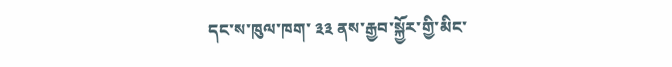དང་ས་ཁུལ་ཁག་ ༣༣ ནས་རྒྱབ་སྐྱོར་གྱི་མིང་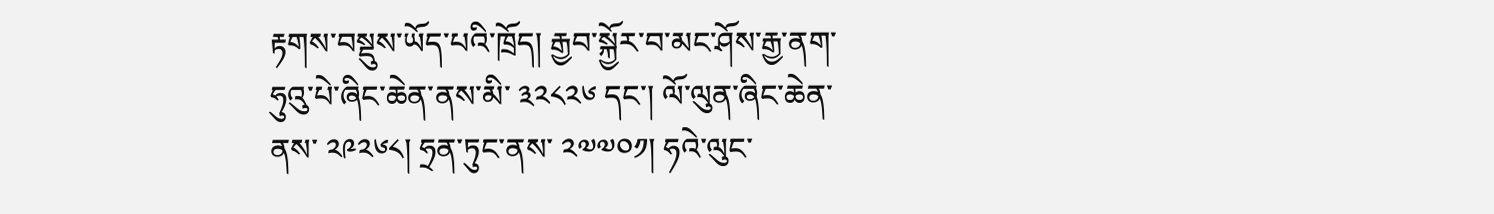རྟགས་བསྡུས་ཡོད་པའི་ཁྲོད། རྒྱབ་སྐྱོར་བ་མང་ཤོས་རྒྱ་ནག་ཧུའུ་པེ་ཞིང་ཆེན་ནས་མི་ ༣༢༨༢༦ དང་། ལོ་ལུན་ཞིང་ཆེན་ནས་ ༢༩༢༦༨། ཧྲན་ཏུང་ནས་ ༢༧༧༠༡། ཧའེ་ལུང་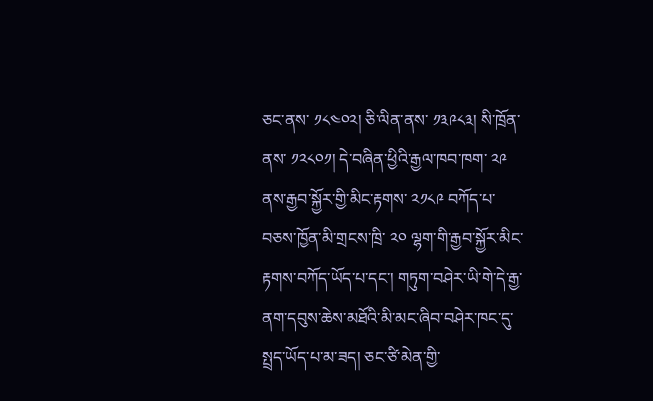ཅང་ནས་ ༡༨༤༠༢། ཅི་ལིན་ནས་ ༡༣༩༨༣། སི་ཁྲོན་ནས་ ༡༢༨༠༡། དེ་བཞིན་ཕྱིའི་རྒྱལ་ཁབ་ཁག་ ༢༩ ནས་རྒྱབ་སྐྱོར་གྱི་མིང་རྟགས་ ༢༡༨༩ བཀོད་པ་བཅས་ཁྱོན་མི་གྲངས་ཁྲི་ ༢༠ ལྷག་གི་རྒྱབ་སྐྱོར་མིང་རྟགས་བཀོད་ཡོད་པ་དང་། གཏུག་བཤེར་ཡི་གེ་དེ་རྒྱ་ནག་དབུས་ཆེས་མཐོའི་མི་མང་ཞིབ་བཤེར་ཁང་དུ་སྤྲད་ཡོད་པ་མ་ཟད། ཅང་ཙི་མེན་གྱི་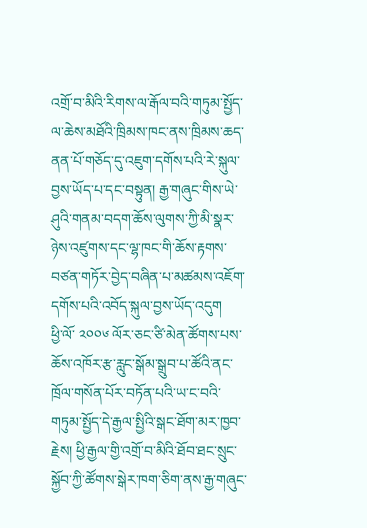འགྲོ་བ་མིའི་རིགས་ལ་རྒོལ་བའི་གཏུམ་སྤྱོད་ལ་ཆེས་མཐོའི་ཁྲིམས་ཁང་ནས་ཁྲིམས་ཆད་ནན་པོ་གཅོད་དུ་འཇུག་དགོས་པའི་རེ་སྐུལ་བྱས་ཡོད་པ་དང་བསྟུན། རྒྱ་གཞུང་གིས་ཡེ་ཤུའི་གནམ་བདག་ཆོས་ལུགས་ཀྱི་མི་སྣར་ཉེས་འཛུགས་དང་ལྷ་ཁང་གི་ཆོས་རྟགས་བཙན་གཏོར་བྱེད་བཞིན་པ་མཚམས་འཇོག་དགོས་པའི་འབོད་སྐུལ་བྱས་ཡོད་འདུག
ཕྱི་ལོ་ ༢༠༠༦ ལོར་ཅང་ཙི་མེན་ཚོགས་པས་ཆོས་འཁོར་རྩ་རླུང་སྒོམ་སྒྲུབ་པ་ཚོའི་ནང་ཁྲོལ་གསོན་པོར་བཏོན་པའི་ཡ་ང་བའི་གཏུམ་སྤྱོད་དེ་རྒྱལ་སྤྱིའི་སྒང་ཐོག་མར་ཁྱབ་རྗེས། ཕྱི་རྒྱལ་གྱི་འགྲོ་བ་མིའི་ཐོབ་ཐང་སྲུང་སྐྱོབ་ཀྱི་ཚོགས་སྒེར་ཁག་ཅིག་ནས་རྒྱ་གཞུང་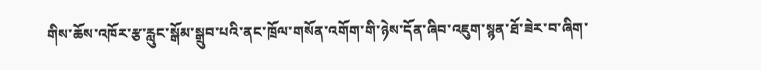གིས་ཆོས་འཁོར་རྩ་རླུང་སྒོམ་སྒྲུབ་པའི་ནང་ཁྲོལ་གསོན་འགོག་གི་ཉེས་དོན་ཞིབ་འཇུག་སྙན་ཐོ་ཟེར་བ་ཞིག་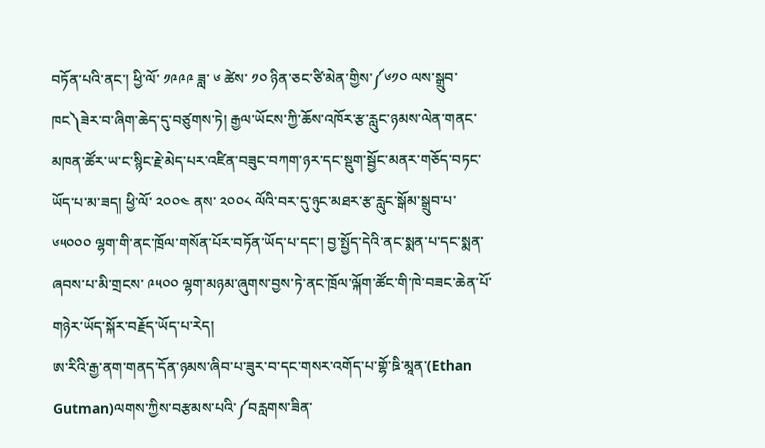བཏོན་པའི་ནང་། ཕྱི་ལོ་ ༡༩༩༩ ཟླ་ ༦ ཚེས་ ༡༠ ཉིན་ཅང་ཙི་མེན་གྱིས་༼༦༡༠ ལས་སྒྲུབ་ཁང༽ཟེར་བ་ཞིག་ཆེད་དུ་བཙུགས་ཏེ། རྒྱལ་ཡོངས་ཀྱི་ཆོས་འཁོར་རྩ་རླུང་ཉམས་ལེན་གནང་མཁན་ཚོར་ཡ་ང་སྙིང་རྗེ་མེད་པར་འཛིན་བཟུང་བཀག་ཉར་དང་སྡུག་སྦྱོང་མནར་གཅོད་བཏང་ཡོད་པ་མ་ཟད། ཕྱི་ལོ་ ༢༠༠༤ ནས་ ༢༠༠༨ ལོའི་བར་དུ་ཉུང་མཐར་རྩ་རླུང་སྒོམ་སྒྲུབ་པ་ ༦༥༠༠༠ ལྷག་གི་ནང་ཁྲོལ་གསོན་པོར་བཏོན་ཡོད་པ་དང་། བྱ་སྤྱོད་དེའི་ནང་སྨན་པ་དང་སྨན་ཞབས་པ་མི་གྲངས་ ༩༥༠༠ ལྷག་མཉམ་ཞུགས་བྱས་ཏེ་ནང་ཁྲོལ་ལྐོག་ཚོང་གི་ཁེ་བཟང་ཆེན་པོ་གཉེར་ཡོད་སྐོར་བརྗོད་ཡོད་པ་རེད།
ཨ་རིའི་རྒྱ་ནག་གནད་དོན་ཉམས་ཞིབ་པ་ཟུར་བ་དང་གསར་འགོད་པ་གྷོ་ཋི་མཱན་(Ethan Gutman)ལགས་ཀྱིས་བརྩམས་པའི་༼བརླགས་ཟིན་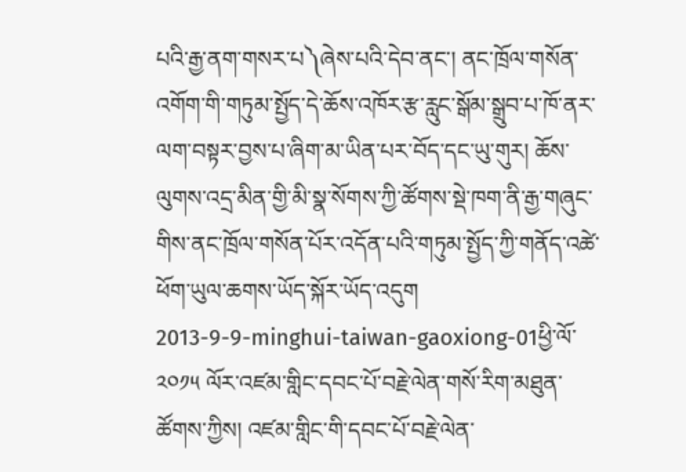པའི་རྒྱ་ནག་གསར་པ༽ཞེས་པའི་དེབ་ནང་། ནང་ཁྲོལ་གསོན་འགོག་གི་གཏུམ་སྤྱོད་དེ་ཆོས་འཁོར་རྩ་རླུང་སྒོམ་སྒྲུབ་པ་ཁོ་ནར་ལག་བསྟར་བྱས་པ་ཞིག་མ་ཡིན་པར་བོད་དང་ཡུ་གུར། ཆོས་ལུགས་འདྲ་མིན་གྱི་མི་སྣ་སོགས་ཀྱི་ཚོགས་སྡེ་ཁག་ནི་རྒྱ་གཞུང་གིས་ནང་ཁྲོལ་གསོན་པོར་འདོན་པའི་གཏུམ་སྤྱོད་ཀྱི་གནོད་འཚེ་ཕོག་ཡུལ་ཆགས་ཡོད་སྐོར་ཡོད་འདུག
2013-9-9-minghui-taiwan-gaoxiong-01ཕྱི་ལོ་ ༢༠༡༥ ལོར་འཛམ་གླིང་དབང་པོ་བརྗེ་ལེན་གསོ་རིག་མཐུན་ཚོགས་ཀྱིས། འཛམ་གླིང་གི་དབང་པོ་བརྗེ་ལེན་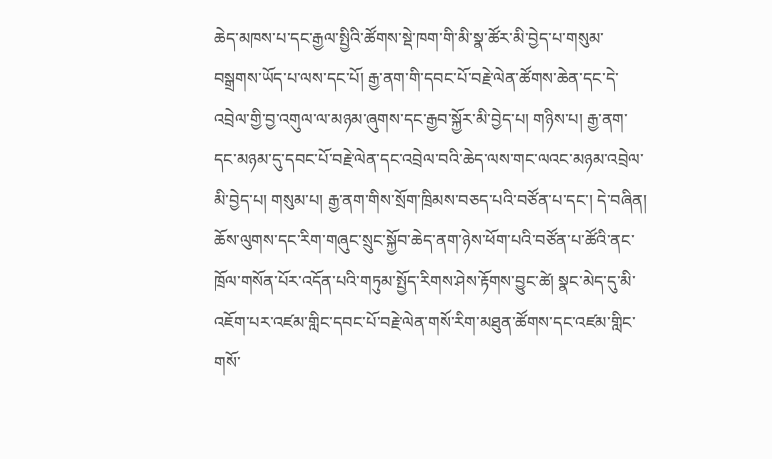ཆེད་མཁས་པ་དང་རྒྱལ་སྤྱིའི་ཚོགས་སྡེ་ཁག་གི་མི་སྣ་ཚོར་མི་བྱེད་པ་གསུམ་བསྒྲགས་ཡོད་པ་ལས་དང་པོ། རྒྱ་ནག་གི་དབང་པོ་བརྗེ་ལེན་ཚོགས་ཆེན་དང་དེ་འབྲེལ་གྱི་བྱ་འགུལ་ལ་མཉམ་ཞུགས་དང་རྒྱབ་སྐྱོར་མི་བྱེད་པ། གཉིས་པ། རྒྱ་ནག་དང་མཉམ་དུ་དབང་པོ་བརྗེ་ལེན་དང་འབྲེལ་བའི་ཆེད་ལས་གང་ལའང་མཉམ་འབྲེལ་མི་བྱེད་པ། གསུམ་པ། རྒྱ་ནག་གིས་སྲོག་ཁྲིམས་བཅད་པའི་བཙོན་པ་དང་། དེ་བཞིན། ཆོས་ལུགས་དང་རིག་གཞུང་སྲུང་སྐྱོབ་ཆེད་ནག་ཉེས་ཕོག་པའི་བཙོན་པ་ཚོའི་ནང་ཁྲོལ་གསོན་པོར་འདོན་པའི་གཏུམ་སྤྱོད་རིགས་ཤེས་རྟོགས་བྱུང་ཚེ། སྣང་མེད་དུ་མི་འཇོག་པར་འཛམ་གླིང་དབང་པོ་བརྗེ་ལེན་གསོ་རིག་མཐུན་ཚོགས་དང་འཛམ་གླིང་གསོ་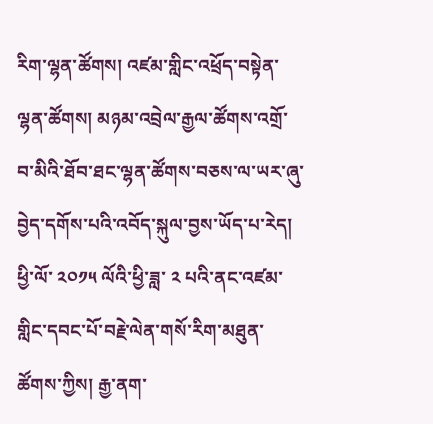རིག་ལྷན་ཚོགས། འཛམ་གླིང་འཕྲོད་བསྟེན་ལྷན་ཚོགས། མཉམ་འབྲེལ་རྒྱལ་ཚོགས་འགྲོ་བ་མིའི་ཐོབ་ཐང་ལྷན་ཚོགས་བཅས་ལ་ཡར་ཞུ་བྱེད་དགོས་པའི་འབོད་སྐུལ་བྱས་ཡོད་པ་རེད།
ཕྱི་ལོ་ ༢༠༡༥ ལོའི་ཕྱི་ཟླ་ ༢ པའི་ནང་འཛམ་གླིང་དབང་པོ་བརྗེ་ལེན་གསོ་རིག་མཐུན་ཚོགས་ཀྱིས། རྒྱ་ནག་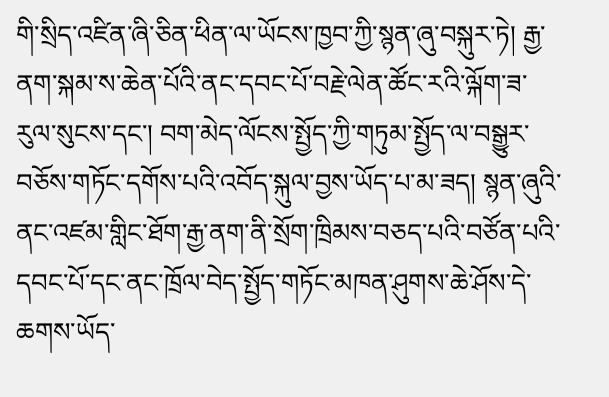གི་སྲིད་འཛིན་ཞི་ཅིན་ཕིན་ལ་ཡོངས་ཁྱབ་ཀྱི་སྙན་ཞུ་བསྐུར་ཏེ། རྒྱ་ནག་སྐམ་ས་ཆེན་པོའི་ནང་དབང་པོ་བརྗེ་ལེན་ཚོང་རའི་ལྐོག་ཟ་རུལ་སུངས་དང་། བག་མེད་ལོངས་སྤྱོད་ཀྱི་གཏུམ་སྤྱོད་ལ་བསྒྱུར་བཅོས་གཏོང་དགོས་པའི་འབོད་སྐུལ་བྱས་ཡོད་པ་མ་ཟད། སྙན་ཞུའི་ནང་འཛམ་གླིང་ཐོག་རྒྱ་ནག་ནི་སྲོག་ཁྲིམས་བཅད་པའི་བཙོན་པའི་དབང་པོ་དང་ནང་ཁྲོལ་བེད་སྤྱོད་གཏོང་མཁན་ཤུགས་ཆེ་ཤོས་དེ་ཆགས་ཡོད་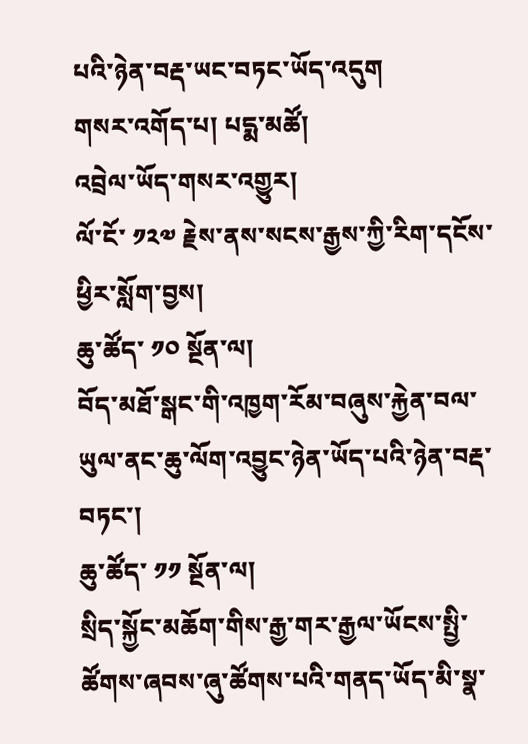པའི་ཉེན་བརྡ་ཡང་བཏང་ཡོད་འདུག
གསར་འགོད་པ། པདྨ་མཚོ།
འབྲེལ་ཡོད་གསར་འགྱུར།
ལོ་ངོ་ ༡༢༧ རྗེས་ནས་སངས་རྒྱས་ཀྱི་རིག་དངོས་ཕྱིར་སློག་བྱས།
ཆུ་ཚོད་ ༡༠ སྔོན་ལ།
བོད་མཐོ་སྒང་གི་འཁྱག་རོམ་བཞུས་རྐྱེན་བལ་ཡུལ་ནང་ཆུ་ལོག་འབྱུང་ཉེན་ཡོད་པའི་ཉེན་བརྡ་བཏང་།
ཆུ་ཚོད་ ༡༡ སྔོན་ལ།
སྲིད་སྐྱོང་མཆོག་གིས་རྒྱ་གར་རྒྱལ་ཡོངས་སྤྱི་ཚོགས་ཞབས་ཞུ་ཚོགས་པའི་གནད་ཡོད་མི་སྣ་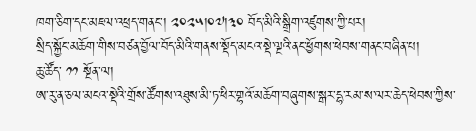ཁག་ཅིག་དང་མཇལ་འཕྲད་གནང་། ༢༠༢༥།༠༧།༣༠ བོད་མིའི་སྒྲིག་འཛུགས་ཀྱི་པར།
སྲིད་སྐྱོང་མཆོག་གིས་བཙན་བྱོལ་བོད་མིའི་གནས་སྡོད་མངའ་སྡེ་ལྔའི་ནང་ཕྱོགས་ཕེབས་གནང་བཞིན་པ།
ཆུ་ཚོད་ ༡༡ སྔོན་ལ།
ཨ་རུ་ན་ཅལ་མངའ་སྡེའི་གྲོས་ཚོགས་འཐུས་མི་ཏ་ཕིར་གྷའོ་མཆོག་བཞུགས་སྒར་དྷ་རམ་ས་ལར་ཆེད་ཕེབས་ཀྱིས་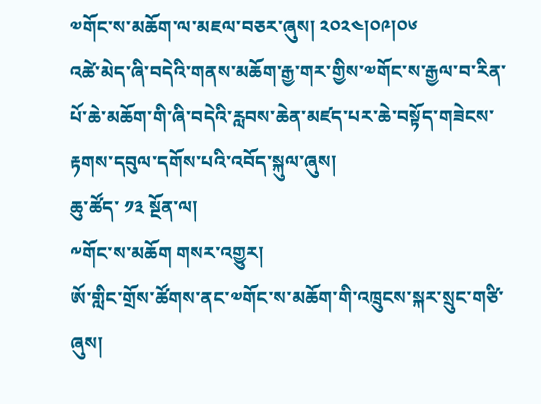༧གོང་ས་མཆོག་ལ་མཇལ་བཅར་ཞུས། ༢༠༢༤།༠༩།༠༦
འཚེ་མེད་ཞི་བདེའི་གནས་མཆོག་རྒྱ་གར་གྱིས་༧གོང་ས་རྒྱལ་བ་རིན་པོ་ཆེ་མཆོག་གི་ཞི་བདེའི་རླབས་ཆེན་མཛད་པར་ཆེ་བསྟོད་གཟེངས་རྟགས་དབུལ་དགོས་པའི་འབོད་སྐུལ་ཞུས།
ཆུ་ཚོད་ ༡༣ སྔོན་ལ།
༸གོང་ས་མཆོག གསར་འགྱུར།
ཨོ་གླིང་གྲོས་ཚོགས་ནང་༧གོང་ས་མཆོག་གི་འཁྲུངས་སྐར་སྲུང་གཙི་ཞུས།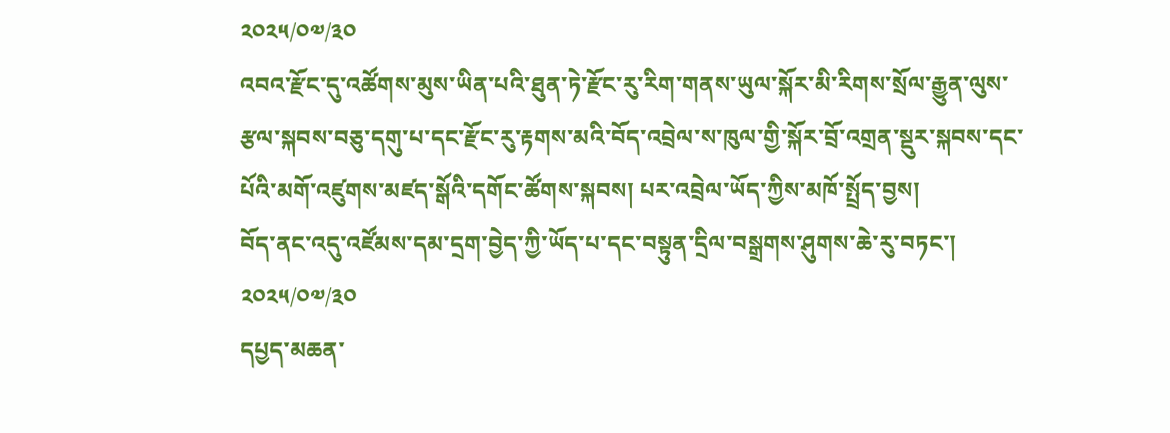༢༠༢༥/༠༧/༣༠
འབའ་རྫོང་དུ་འཚོགས་མུས་ཡིན་པའི་ཐུན་ཏེ་རྫོང་རུ་རིག་གནས་ཡུལ་སྐོར་མི་རིགས་སྲོལ་རྒྱུན་ལུས་རྩལ་སྐབས་བཅུ་དགུ་པ་དང་རྫོང་རུ་རྟགས་མའི་བོད་འབྲེལ་ས་ཁུལ་གྱི་སྐོར་བྲོ་འགྲན་སྡུར་སྐབས་དང་པོའི་མགོ་འཛུགས་མཛད་སྒོའི་དགོང་ཚོགས་སྐབས། པར་འབྲེལ་ཡོད་ཀྱིས་མཁོ་སྤྲོད་བྱས།
བོད་ནང་འདུ་འཛོམས་དམ་དྲག་བྱེད་ཀྱི་ཡོད་པ་དང་བསྟུན་དྲིལ་བསྒྲགས་ཤུགས་ཆེ་རུ་བཏང་།
༢༠༢༥/༠༧/༣༠
དཔྱད་མཆན་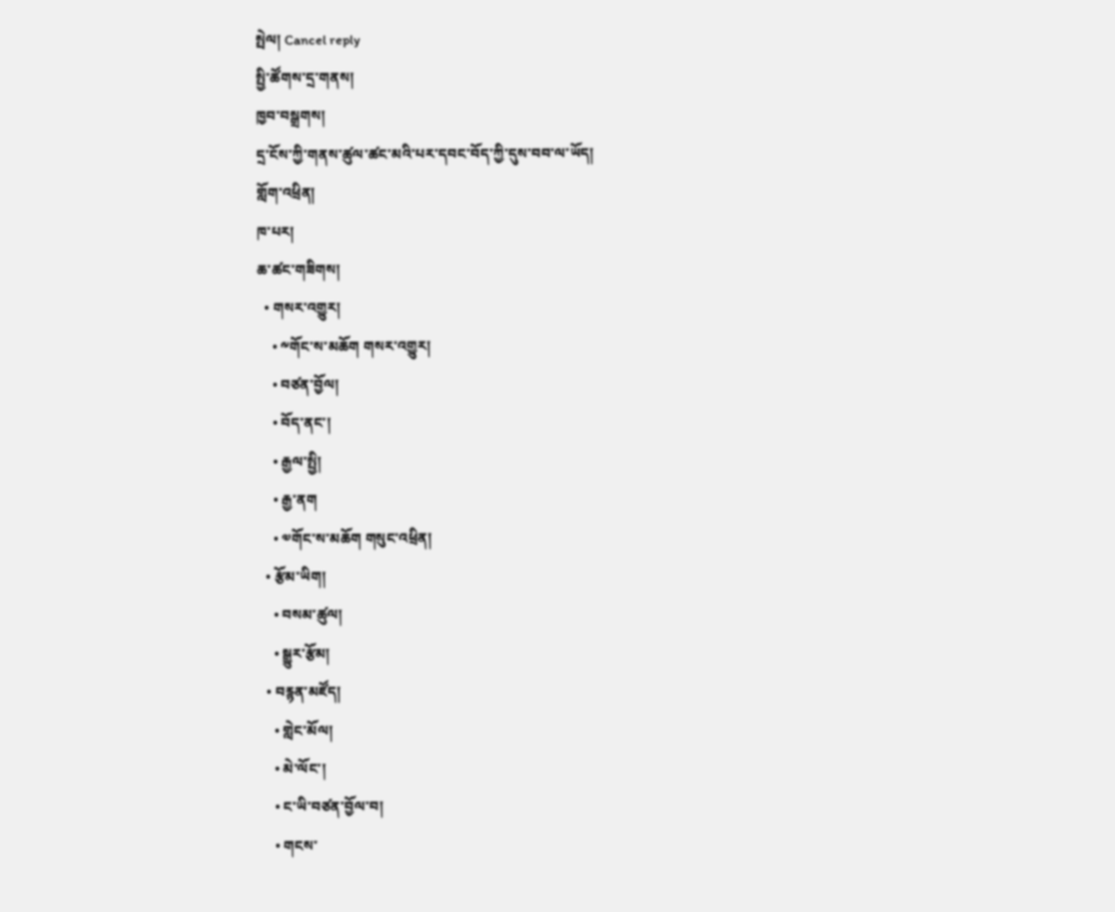སྤེལ། Cancel reply
སྤྱི་ཚོགས་དྲ་གནས།
ཁྱབ་བསྒྲགས།
དྲ་ངོས་ཀྱི་གནས་ཚུལ་ཚང་མའི་པར་དབང་བོད་ཀྱི་དུས་བབ་ལ་ཡོད།
གློག་འཕྲིན།
ཁ་པར།
ཆ་ཚང་གཟིགས།
  • གསར་འགྱུར།
    • ༸གོང་ས་མཆོག གསར་འགྱུར།
    • བཙན་བྱོལ།
    • བོད་ནང་།
    • རྒྱལ་སྤྱི།
    • རྒྱ་ནག
    • ༧གོང་ས་མཆོག གསུང་འཕྲིན།
  • རྩོམ་ཡིག།
    • བསམ་ཚུལ།
    • སྒྱུར་རྩོམ།
  • བརྙན་མཛོད།
    • གླེང་མོལ།
    • མེ་ལོང་།
    • ང་ཡི་བཙན་བྱོལ་བ།
    • གངས་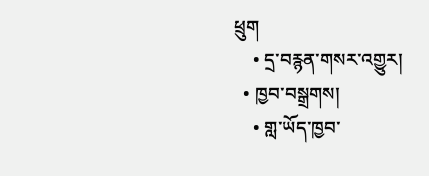ཕྲུག
    • དྲ་བརྙན་གསར་འགྱུར།
  • ཁྱབ་བསྒྲགས།
    • གླ་ཡོད་ཁྱབ་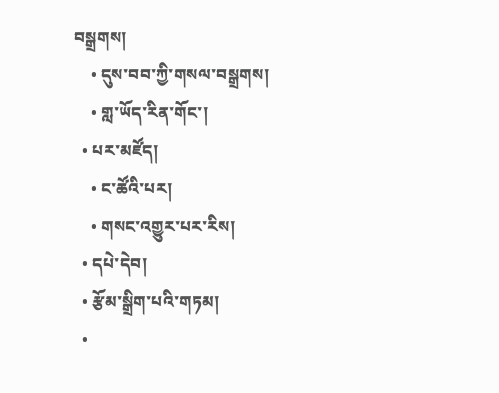བསྒྲགས།
    • དུས་བབ་ཀྱི་གསལ་བསྒྲགས།
    • གླ་ཡོད་རིན་གོང་།
  • པར་མཛོད།
    • ང་ཚོའི་པར།
    • གསང་འགྱུར་པར་རིས།
  • དཔེ་དེབ།
  • རྩོམ་སྒྲིག་པའི་གཏམ།
  •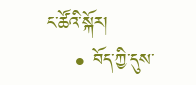ང་ཚོའི་སྐོར།
    • བོད་ཀྱི་དུས་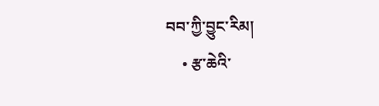བབ་ཀྱི་བྱུང་རིམ།
    • རྩ་ཆེའི་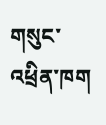གསུང་འཕྲིན་ཁག